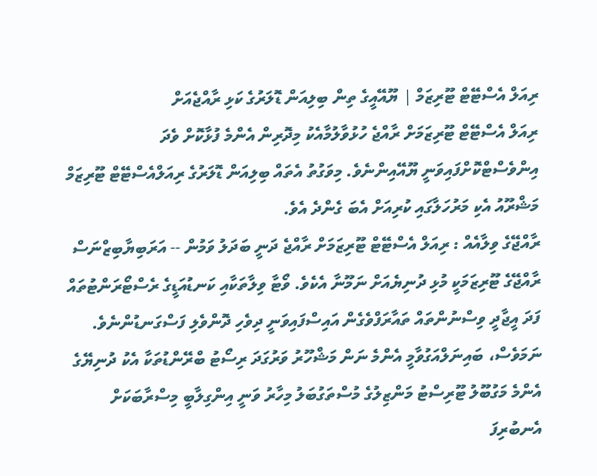ރިއަލް އެސްޓޭޓް ޓޫރިޒަމް | ޔޫއޭއީގެ ތިން ބިލިއަން ޑޮލަރުގެ ކަޅި ރާއްޖެއަށް
ރިއަލް އެސްޓޭޓް ޓޫރިޒަމަށް ރާއްޖެ ހުޅުވާލުމާއެކު މިދޮރިން އެންމެ ފުޅާކޮށް ވެދަ އިންވެސްޓްކޮށްފައިވަނީ ޔޫއޭއިންނެވެ. މިވަގުތު އެތައް ބިލިއަން ޑޮލަރުގެ ރިއަލްއެސްޓޭޓް ޓޫރިޒަމް މަޝްރޫއު އެކި މަރުހަލާގައި ކުރިއަށް އެބަ ގެންދެ އެވެ.
ރާއްޖޭގެ ވިލާއެއް : ރިއަލް އެސްޓޭޓް ޓޫރިޒަމަށް ރާއްޖެ ދަނީ ބަދަލު ވަމުން -- އަރަބިޔާބިޒްނަސް
ރާއްޖޭގެ ޓޫރިޒަމަކީ މުޅި ދުނިޔެއަށް ނަމޫނާ އެކެވެ. ވޯޓާ ވިލާތަކާއި ކަނޑުއަޑީގެ ރެސްޓޯރަންޓުތައް ފަދަ އީޖާދީ ވިސްނުންތައް ތައާރަފްވެގެން އައިސްފައިވަނީ ދިވެހި ދޮންވެލި ފަސްގަނޑުންނެވެ. ނަމަވެސް، ބައިނަލްއަގުވާމީ އެންމެ ނަން މަޝްހޫރު ވަރުގަދަ ރިސޯޓު ބްރޭންޑުތަކާ އެކު ދުނިޔޭގެ އެންމެ މަގުބޫލު ޓޫރިސްޓު މަންޒިލުގެ މުސްތަގުބަލު މިހާރު ވަނީ އިންގިލާބީ މިސްރާބަކަށް އެނބުރިފަ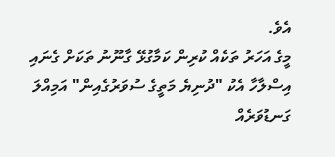އެވެ.
މީގެ އަހަރު ތަކެއް ކުރިން ކަމާގުޅޭ ގާނޫނު ތަކަށް ގެނައި އިސްލާހާ އެކު "ދުނިޔެ މަތީގެ ސުވަރުގެއިން" އަމިއްލަ ގަނޑުވަރެއް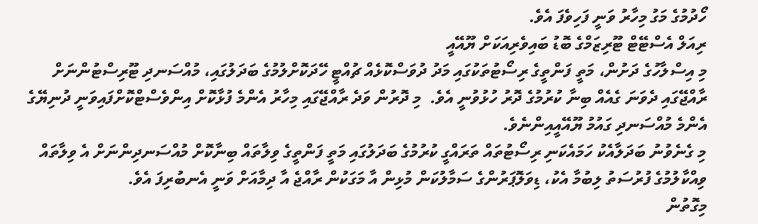ހޯދުމުގެ މަގު މިހާރު ވަނީ ފަހިވެފަ އެވެ.
ރިއަލް އެސްޓޭޓް ޓޫރިޒަމްގެ ބޮޑު ބައިވެރިއަކަށް ޔޫއޭއީ
މި އިސްލާހުގެ ދަށުން، މަތީ ފަންތީގެ ރިސޯޓުތަކުގައި މަދު ދުވަސްކޮޅެއް ޗުއްޓީ ހޭދަކޮށްލުމުގެ ބަދަލުގައި، މުއްސަނދި ޓޫރިސްޓުންނަށް ރާއްޖޭގައި ދެވަނަ ގެއެއް ބިނާ ކުރުމުގެ ދޮރު ހުޅުވުނީ އެވެ.  މި ދޮރުން ވަދެ ރާއްޖޭގައި މިހާރު އެންމެ ފުޅާކޮށް އިންވެސްޓްކޮށްފައިވަނީ ދުނިޔޭގެ އެންމެ މުއްސަނދި ގައުމު ޔޫއޭއީއިންނެވެ.
މި ގެނެވުނު ބަދަލާއެކު ހަމައެކަނި ރިސޯޓުތައް ތަރައްގީ ކުރުމުގެ ބަދަލުގައި މަތީ ފަންތީގެ ވިލާތައް ބިނާކޮށް މުއްސަނދިންނަށް އެ ވިލާތައް ވިއްކާލުމުގެ ފުރުސަތު ލިބުމާ އެކު، ޑިވަލޮޕަރުންގެ ސަމާލުކަން މުޅިން އާ މަގަކުން ރާއްޖެ އާ ދިމާއަށް ވަނީ އެނބުރިފަ އެވެ.
މިގޮތުން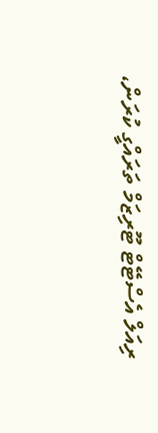ރިއަލް އެސްޓޭޓް ޓޫރިޒަމް ތަރައްގީ ކުރަން،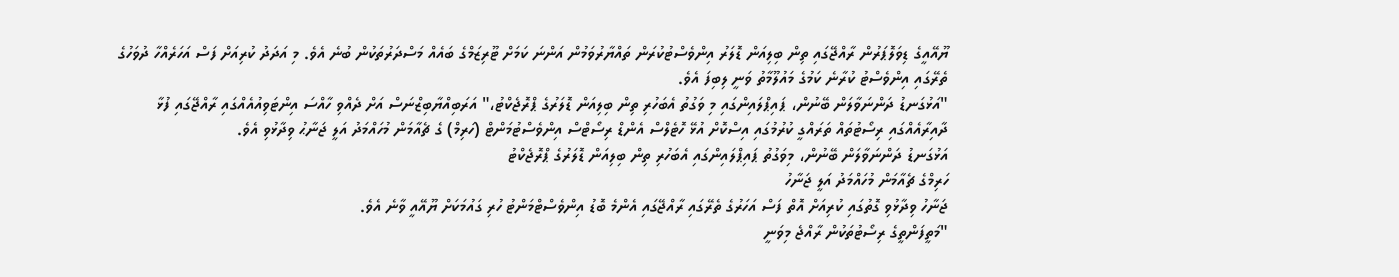ޔޫއޭއީގެ ޑިވަލޮޕަރުން ރާއްޖޭގައި ތިން ބިލިއަން ޑޮލަރު އިންވެސްޓުކުރަން ތައްޔާރުވަމުން އަންނަ ކަމަށް ޓޫރިޒަމްގެ ބައެއް މަސްދަރުތަކުން ބުނެ އެވެ. މި އަދަދު ކުރިއަށް ފަސް އަހަރެއްހާ ދުވަހުގެ ތެރޭގައި އިންވެސްޓު ކުރާނެ ކަމުގެ މައުލޫމާތު ވަނީ ލިބިފަ އެވެ.
"އަޅުގަނޑު ދަންނަވާލަން ބޭނުން، ޕައިޕްލައިންގައި މި ވަގުތު އެބަހުރި ތިން ބިލިއަން ޑޮލަރުގެ ޕްރޮޖެކްޓު،" އަރަބިއްޔާބިޒްނަސް އަށް ދެއްވި ހާއްސަ އިންޓަވިއުއެއްގައި ރާއްޖޭގައި ފުޅާ ދާއިރާއެއްގައި ރިސޯޓުތައް ތަރައްގީ ކުރުމުގައި އިސްކޮށް އުޅޭ ހޮޓެލްސް އެންޑް ރިސޯޓްސް އިންވެސްޓުމަންޓް (ހަރިމް) ގެ ޗެއާމަން މުހައްމަދު އަލީ ޖަނާޙު ވިދާޅުވި އެވެ.
އަޅުގަނޑު ދަންނަވާލަން ބޭނުން، މިވަގުތު ޕައިޕްލައިންގައި އެބަހުރި ތިން ބިލިއަން ޑޮލަރުގެ ޕްރޮޖެކްޓު
ހަރިމްގެ ޗެއާމަން މުހައްމަދު އަލީ ޖަނާހު
ޖަނާހު ވިދާޅުވި ގޮތުގައި ކުރިއަށް އޮތް ފަސް އަހަރުގެ ތެރޭގައި ރާއްޖޭގައި އެންމެ ބޮޑު އިންވެސްޓްމަންޓު ހުރި ގައުމަކަށް ޔޫއޭއީ ވާނެ އެވެ.
"މަތީފަންތީގެ ރިސޯޓުތަކުން ރާއްޖެ މިވަނީ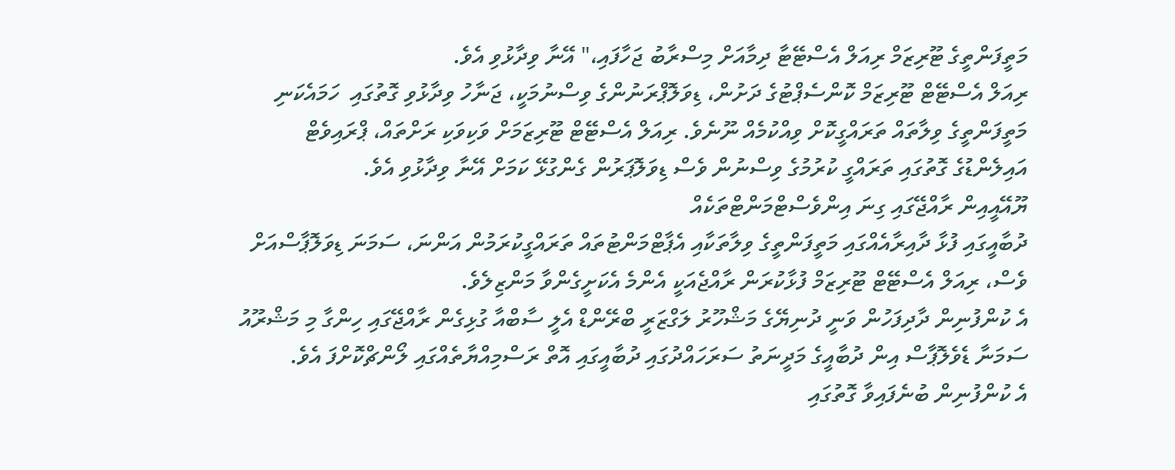މަތީފަންތީގެ ޓޫރިޒަމް ރިއަލް އެސްޓޭޓާ ދިމާއަށް މިސްރާބު ޖަހާފައި،" އޭނާ ވިދާޅުވި އެވެ.
ރިއަލް އެސްޓޭޓް ޓޫރިޒަމް ކޮންސެޕްޓުގެ ދަށުން، ޑިވަލޮޕްރަނުންގެ ވިސްނުމަކީ، ޖަނާހު ވިދާޅުވި ގޮތުގައި  ހަމައެކަނި މަތީފަންތީގެ ވިލާތައް ތަރައްގީކޮށް ވިއްކުމެއް ނޫނެވެ. ރިއަލް އެސްޓޭޓް ޓޫރިޒަމަށް ވަކިވަކި ރަށްތައް، ޕްރައިވެޓް އައިލެންޑުގެ ގޮތުގައި ތަރައްގީ ކުރުމުގެ ވިސްނުން ވެސް ޑިވަލޮޕަރުން ގެންގުޅޭ ކަމަށް އޭނާ ވިދާޅުވި އެވެ.
ޔޫއޭއީއިން ރާއްޖޭގައި ގިނަ އިންވެސްޓްމަންޓްތަކެއް
ދުބާއީގައި ފުޅާ ދާއިރާއެއްގައި މަތީފަންތީގެ ވިލާތަކާއި އެޕާޓްމަންޓުތައް ތަރައްގީކުރަމުން އަންނަ، ސަމަނަ ޑިވަލޮޕާސްއަށް ވެސް، ރިއަލް އެސްޓޭޓް ޓޫރިޒަމް ފުޅާކުރަން ރާއްޖެއަކީ އެންމެ އެކަށީގެންވާ މަންޒިލެވެ.
އެ ކުންފުނިން ދާދިފަހުން ވަނީ ދުނިޔޭގެ މަޝްހޫރު ލަގްޒަރީ ބްރޭންޑް އެލީ ސާބްއާ ގުޅިގެން ރާއްޖޭގައި ހިންގާ މި މަޝްރޫއު ސަމަނާ ޑެވެލޮޕާސް އިން ދުބާއީގެ މަދީނަތު ސަރަހައްދުގައި ދުބާއީގައި އޮތް ރަސްމިއްޔާތެއްގައި ލޯންޗްކޮށްފަ އެވެ.
އެ ކުންފުނިން ބުނެފައިވާ ގޮތުގައި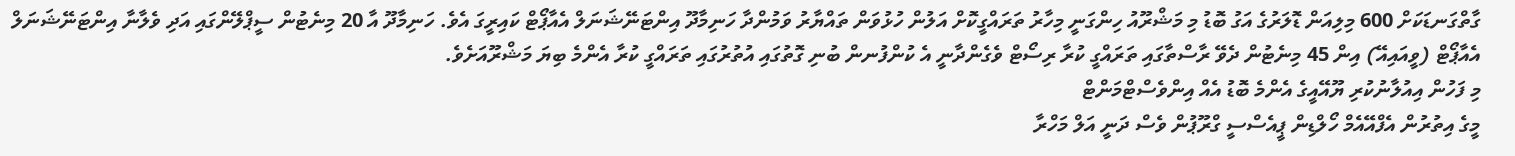ގާތްގަނޑަކަށް 600 މިލިއަން ޑޮލަރުގެ އަގު ބޮޑު މި މަޝްރޫއު ހިންގަނީ މިހާރު ތަރައްގީކޮށް އަލުން ހުޅުވަން ތައްޔާރު ވަމުންދާ ހަނިމާދޫ އިންޓަނޭޝަނަލް އެއާޕޯޓް ކައިރީގަ އެވެ. ހަނިމާދޫ އާ 20 މިނެޓުން ސީޕްލޭންގައި އަދި ވެލާނާ އިންޓަނޭޝަނަލް އެއާޕޯޓް (ވީއައިއޭ) އިން 45 މިނެޓުން ދެވޭ ރާސްތާގައި ތަރައްގީ ކުރާ ރިސޯޓް ވެގެންދާނީ އެ ކުންފުނން ބުނި ގޮތުގައި އުތުރުގައި ތަރައްގީ ކުރާ އެންމެ ބިޔަ މަޝްރޫއަށެވެ.
މި ފަހުން އިއުލާނުކުރި ޔޫއޭއީގެ އެންމެ ބޮޑު އެއް އިންވެސްޓްމަންޓް
މީގެ އިތުރުން އެފްއޭއެމް ހޯލްޑިން ޕީއެސްސީ ގްރޫޕުން ވެސް ދަނީ އަލް މަހްރާ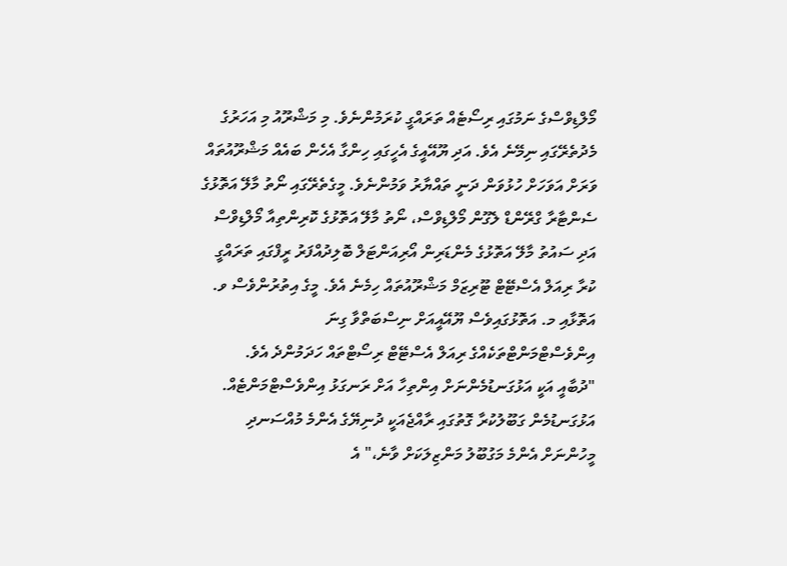މޯލްޑިވްސްގެ ނަމުގައި ރިސޯޓެއް ތަރައްގީ ކުރަމުންނެވެ. މި މަޝްރޫއު މި އަހަރުގެ މެދުތެރޭގައި ނިމޭނެ އެވެ. އަދި ޔޫއޭއީގެ އެހީގައި ހިންގާ އެހެން ބައެއް މަޝްރޫއުތައް ވަރަށް އަވަހަށް ހުޅުވަން ދަނީ ތައްޔާރު ވަމުންނެވެ. މީގެތެރޭގައި ނޯތު މާލޭ އަތޮޅުގެ ސެންޓާރާ ގްރޭންޑް ލެގޫން މޯލްޑިވްސް، ނޯތު މާލޭ އަތޮޅުގެ ކޮރިންތިއާ މޯލްޑިވްސް އަދި ސައުތު މާލޭ އަތޮޅުގެ މެންޑަރިން އޯރިއަންޓަލް ބޮލިދުއްފަރު ރީފްގައި ތަރައްގީ ކުރާ ރިއަލް އެސްޓޭޓް ޓޫރިޒަމް މަޝްރޫއުތައް ހިމެނެ އެވެ. މީގެ އިތުރުންވެސް ވ. އަތޮޅާއި މ. އަތޮޅުގައިވެސް ޔޫއޭއީއަށް ނިސްބަތްވާ ގިނަ އިންވެސްޓްމަންޓްތަކެއްގެ ރިއަލް އެސްޓޭޓް ރިސޯޓްތައް ހަދަމުންދެ އެވެ.
"ދުބާއީ އަކީ އަޅުގަނޑުމެންނަށް އިންތިހާ އަށް ރަނގަޅު އިންވެސްޓްމަންޓެއް. އަޅުގަނޑުމެން ގަބޫލުކުރާ ގޮތުގައި ރާއްޖެއަކީ ދުނިޔޭގެ އެންމެ މުއްސަނދި މީހުންނަށް އެންމެ މަގުބޫލު މަންޒިލަކަށް ވާނެ،" އެ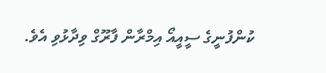ކުންފުނީގެ ސީއީއޯ އިމްރާން ފާރޫގް ވިދާޅުވި އެވެ.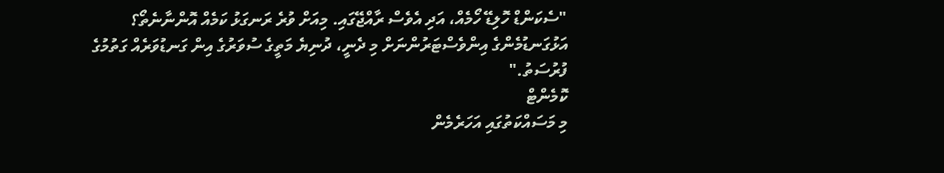"ސެކަންޑް ހޮލިޑޭ ހޯމެއް، އަދި އެވެސް ރާއްޖޭގައި. މިއަށް ވުރެ ރަނގަޅު ކަމެއް އޮންނާނެތޯ؟ އަޅުގަނޑުމެންގެ އިންވެސްޓަރުންނަށް މި ދެނީ، ދުނިޔެ މަތީގެ ސުވަރުގެ އިން ގަނޑުވަރެއް ގަތުމުގެ ފުރުސަތު."
ކޮމެންޓް
މި މަސައްކަތުގައި އަހަރެމެން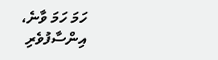ހަމަ ހަމަ ވާނެ، އިންސާފުވެރި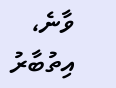ވާނެ، އިތުބާރު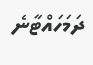ދަމަހައްޓާނެ